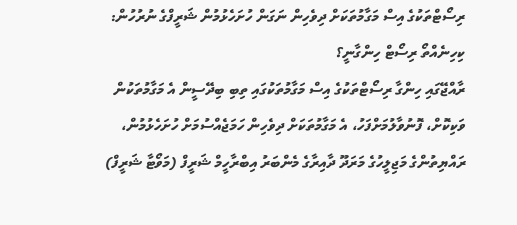ރިސޯޓްތަކުގެ އިސް މަގާމުތަކަށް ދިވެހިން ނަގަން ހުށަހެޅުމުން ޝަރީފްގެ ނުރުހުން: ކިހިނެއްތޯ ރިސޯޓް ހިންގާނީ؟
ރާއްޖޭގައި ހިންގާ ރިސޯޓްތަކުގެ އިސް މަގާމުތަކުގައި ތިބި ބިދޭސީން އެ މަގާމުތަކުން ވަކިކޮށް، ފޮނުވާލުމަށްފަހު، އެ މަގާމުތަކަށް ދިވެހިން ހަމަޖެއްސުމަށް ހުށަހެޅުމުން، ރައްޔިތުންގެ މަޖިލީހުގެ މަރަދޫ ދާއިރާގެ މެންބަރު އިބްރާހީމް ޝަރީފް (މަވޯޓާ ޝަރީފް)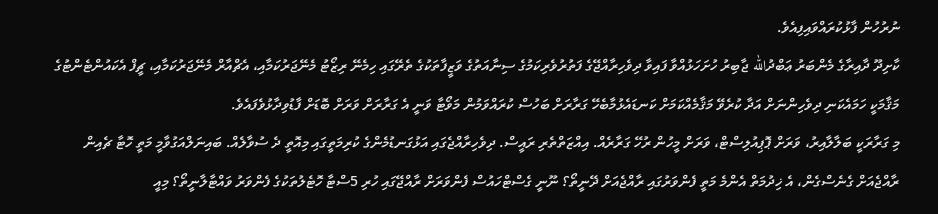ނުރުހުން ފާޅުކުރައްވައިފިއެވެ.
ކާށިދޫ ދާއިރާގެ މެންބަރު ޢަބްދުالله ޖާބިރު ހުށަހަޅުއްވާ ފައިވާ ދިވެހިރާއްޖޭގެ ފަތުރުވެރިކަމުގެ ސިނާއަތުގެ ވަޒީފާތަކުގެ ތެރޭގައި ހިމެނޭ ރިޒޯޓު މެނޭޖަރުކަމާއި، އެޗްއާރް މެނޭޖަރުކަމާއި، ޗީފް އެކައުންޓެންޓުގެ މަޤާމަކީ ހަމައެކަނި ދިވެހިންނަށް އަދާ ކުރެވޭ މަޤާމެއްކަމަށް ކަނޑައެޅުމާބެހޭ ގަރާރަށް ބަހުސް ކުރައްވަމުން މަވޯޓާ ވަނީ އެ ގަރާރަށް ވަރަށް ބޮޑަށް ފާޑުވިދާޅުވެފައެވެ.
މި ގަރާރަކީ ބަލާލާއިރު، ވަރަށް ޕޮޕިއުލިސްޓް، ވަރަށް މީހުން ރުހޭ ގަރާރެއް. އިއްޒަތްތެރި ރައީސް. ދިވެހިރާއްޖެގައި އަޅުގަނޑުމެންގެ ކުރިމަތީގައި މިއޮތީ ދެ ސުވާލެއް. ބައިނަލްއަގުވާމީ މަތީ ހޮޓާ ޗެއިން ރާއްޖެއަށް ގެނެސްގެން، އެ ޚިދުމަތް އެންމެ މަތީ ފެންވަރުގައި ރާއްޖެއަށް ދޭނީތޯ؟ ނޫނީ ގެސްޓްހައުސް ފެންވަރަށް ރާއްޖޭގައި ހުރި 5ސްޓާ ހޮޓެލުތަކުގެ ފެންވަރު ވައްޓާލާނީތޯ؟ މިއީ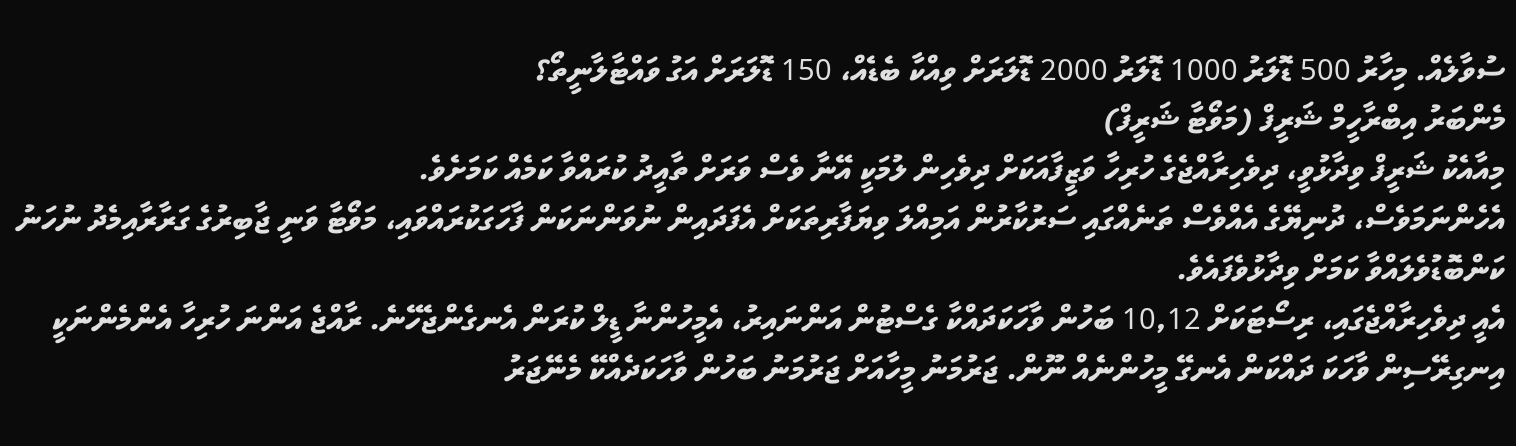ސުވާލެއް. މިހާރު 500 ޑޮލަރު 1000 ޑޮލަރު 2000 ޑޮލަރަށް ވިއްކާ ބެޑެއް، 150 ޑޮލަރަށް އަގު ވައްޓާލާނީތޯ؟
މެންބަރު އިބްރާހީމް ޝަރީފް (މަވޯޓާ ޝަރީފް)
މިއާއެކު ޝަރީފް ވިދާޅުވީ، ދިވެހިރާއްޖެގެ ހުރިހާ ވަޒީފާއަކަށް ދިވެހިން ލުމަކީ އޭނާ ވެސް ވަރަށް ތާއީދު ކުރައްވާ ކަމެއް ކަމަށެވެ.
އެހެންނަމަވެސް، ދުނިޔޭގެ އެއްވެސް ތަނެއްގައި ސަރުކާރުން އަމިއްލަ ވިޔަފާރިތަކަށް އެފަދައިން ނުވަންނަކަން ފާހަގަކުރައްވައި، މަވޯޓާ ވަނީ ޖާބިރުގެ ގަރާރާއިމެދު ނުހަނު ކަންބޮޑުވެލައްވާ ކަމަށް ވިދާޅުވެފައެވެ.
އެއީ ދިވެހިރާއްޖެގައި، ރިސޯޓަކަށް 10,12 ބަހުން ވާހަކަދައްކާ ގެސްޓުން އަންނައިރު، އެމީހުންނާ ޑީލް ކުރަން އެނގެންޖެހޭނެ. ރާއްޖެ އަންނަ ހުރިހާ އެންމެންނަކީ އިނގިރޭސިން ވާހަކަ ދައްކަން އެނގޭ މީހުންނެއް ނޫން. ޖަރުމަނު މީހާއަށް ޖަރުމަނު ބަހުން ވާހަކަދެއްކޭ މެނޭޖަރު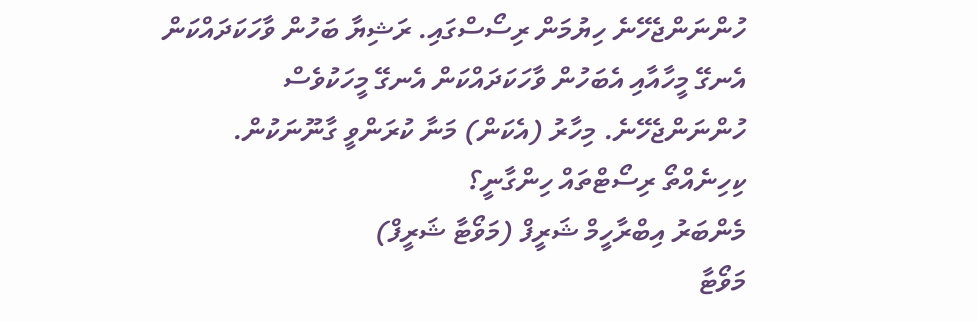ހުންނަންޖެހޭނެ ހިޔުމަން ރިސޯސްގައި. ރަޝިޔާ ބަހުން ވާހަކަދައްކަން އެނގޭ މީހާއާއި އެބަހުން ވާހަކަދައްކަން އެނގޭ މީހަކުވެސް ހުންނަންޖެހޭނެ. މިހާރު (އެކަން) މަނާ ކުރަންވީ ގާނޫނަކުން. ކިހިނެއްތޯ ރިސޯޓްތައް ހިންގާނީ؟
މެންބަރު އިބްރާހީމް ޝަރީފް (މަވޯޓާ ޝަރީފް)
މަވޯޓާ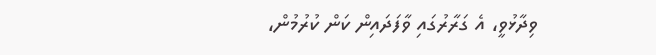ވިދާޅުވީ، އެ ގަރާރުގައި ވާފަދައިން ކަން ކުރުމުން،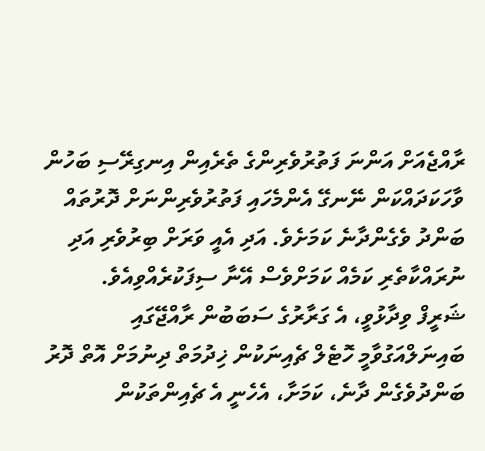ރާއްޖެއަށް އަންނަ ފަތުރުވެރިންގެ ތެރެއިން އިނގިރޭސި ބަހުން ވާހަކަދައްކަން ނޭނގޭ އެންމެހައި ފަތުރުވެރިންނަށް ދޮރުތައް ބަންދު ވެގެންދާނެ ކަމަށެވެ. އަދި އެއީ ވަރަށް ބިރުވެރި އަދި ނުރައްކާތެރި ކަމެއް ކަމަށްވެސް އޭނާ ސިފަކުރެއްވިއެވެ.
ޝަރީފް ވިދާޅުވީ، އެ ގަރާރުގެ ސަބަބުން ރާއްޖޭގައި ބައިނަލްއަގުވާމީ ހޮޓެލް ޗެއިނަކުން ޚިދުމަތް ދިނުމަށް އޮތް ދޮރު ބަންދުވެގެން ދާނެ، ކަމަށާ، އެހެނީ އެ ޗެއިންތަކުން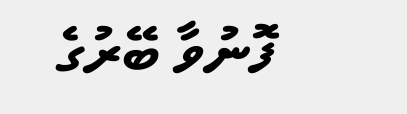ފޮނުވާ ބޭރުގެ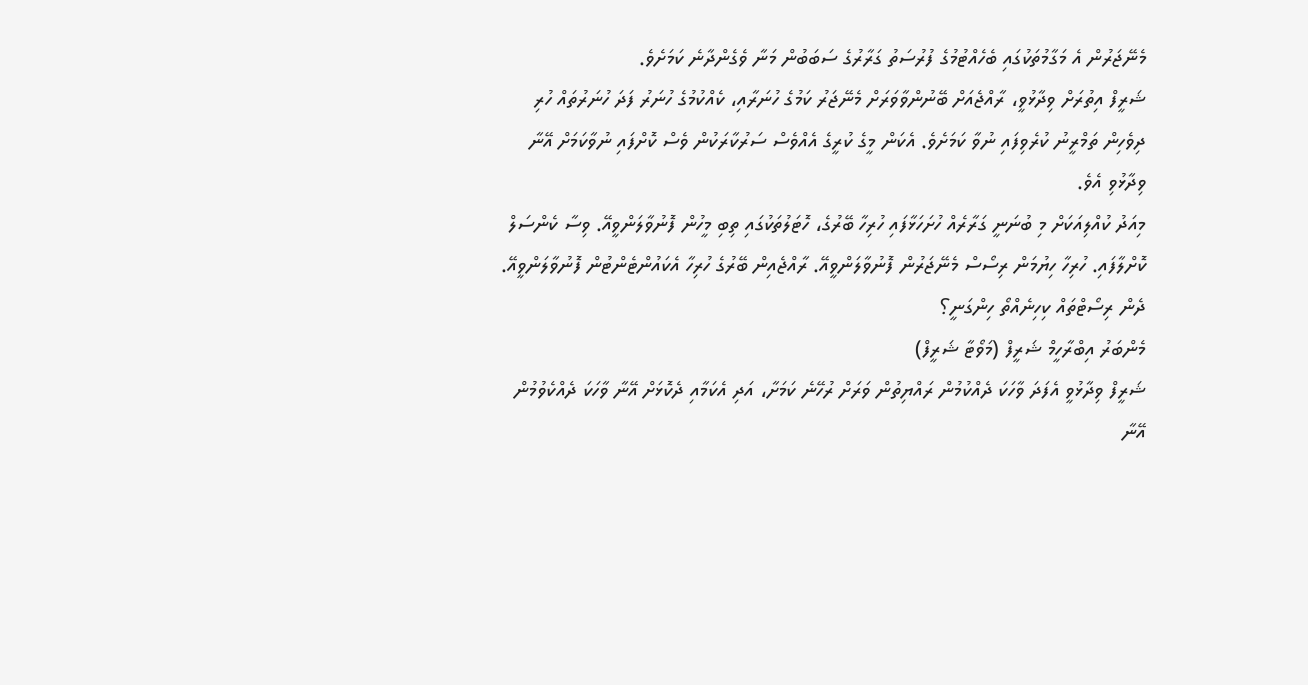މެނޭޖަރުން އެ މަގާމުތަކުގައި ބެހެއްޓުމުގެ ފުރުސަތު ގަރާރުގެ ސަބަބުން މަނާ ވެގެންދާނެ ކަމަށެވެ.
ޝަރީފް އިތުރަށް ވިދާޅުވީ، ރާއްޖެއަށް ބޭނުންވާވަރަށް މެނޭޖަރު ކަމުގެ ހުނަރާއި، ކެއްކުމުގެ ހުނަރު ފަދަ ހުނަރުތައް ހުރި ދިވެހިން ތަމްރީނު ކުރެވިފައި ނުވާ ކަމަށެވެ. އެކަން މީގެ ކުރީގެ އެއްވެސް ސަރުކާރަކުން ވެސް ކޮށްފައި ނުވާކަމަށް އޭނާ ވިދާޅުވި އެވެ.
މިއަދު ކުއްލިއަކަށް މި ބުނަނީ ގަރާރެއް ހުށަހަޅާފައި ހުރިހާ ބޭރުގެ، ހޮޓަލުތަކުގައި ތިބި މީހުން ފޮނުވާލަންވީއޭ. ވިސާ ކެންސަލް ކޮށްލާފައި. ހުރިހާ ހިޔުމަން ރިސޯސް މެނޭޖަރުން ފޮނުވާލަންވީއޭ. ރާއްޖެއިން ބޭރުގެ ހުރިހާ އެކައުންޓެންޓުން ފޮނުވާލަންވީއޭ. ދެން ރިސޯޓްތައް ކިހިނެއްތޯ ހިންގަނީ؟
މެންބަރު އިބްރާހީމް ޝަރީފް (މަވޯޓާ ޝަރީފް)
ޝަރީފް ވިދާޅުވީ އެފަދަ ވާހަކަ ދެއްކުމުން ރައްޔިތުން ވަރަށް ރުހޭނެ ކަމަށާ، އަދި އެކަމާއި ދެކޮޅަށް އޭނާ ވާހަކަ ދެއްކެވުމުން އޭނާ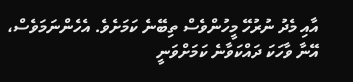އާއި މެދު ނުރުހޭ މީހުންވެސް ތިބޭނެ ކަމަށެވެ. އެހެންނަމަވެސް، އޭނާ ވާހަކަ ދައްކަވާނެ ކަމަށްވަނީ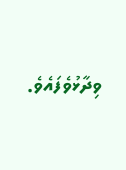ވިދާޅުވެފައެވެ.